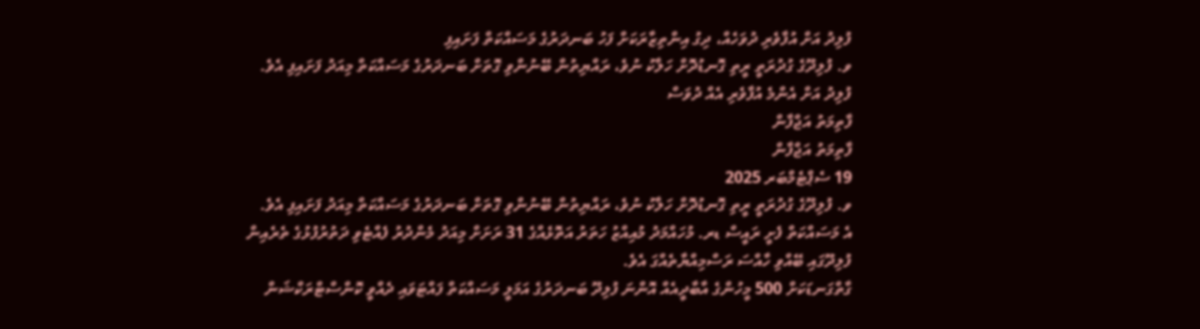ފުލިދު އަށް އުފާވެރި ދުވަހެއް، ދިގު އިންތިޒާރަކަށް ފަހު ބަނދަރުގެ މަސައްކަތް ފަށައިފި
ވ. ފުލިދޫގެ ގުދުރަތީ ރީތި ގޮނޑުދޮށް ހަލާކު ނުވެ، ރައްޔިތުން ބޭނުންވި ގޮތަށް ބަނދަރުގެ މަސައްކަތް މިއަދު ފަށައިފި އެވެ.
ފުލިދު އަށް އެންމެ އުފާވެރި އެއް ދުވަސް
ފާތިމަތު އަޖްފާން
ފާތިމަތު އަޖްފާން
19 ސެޕްޓެމްބަރ 2025
ވ. ފުލިދޫގެ ގުދުރަތީ ރީތި ގޮނޑުދޮށް ހަލާކު ނުވެ، ރައްޔިތުން ބޭނުންވި ގޮތަށް ބަނދަރުގެ މަސައްކަތް މިއަދު ފަށައިފި އެވެ.
އެ މަސައްކަތް ފެށީ ރައީސް ޑރ. މުހައްމަދު މުއިއްޒު ހަތަރު އަތޮޅެއްގެ 31 ރަށަށް މިއަދު މެންދުރު ފެއްޓެވި ދަތުރުފުޅުގެ ތެރެއިން ފުލިދޫގައި ބޭއްވި ހާއްސަ ރަސްމިއްޔާތެއްގަ އެވެ.
ގާތްގަނޑަކަށް 500 މީހުންގެ އާބާދީއެއް އޮންނަ ފުލިދޫ ބަނދަރުގެ އަމަލީ މަސައްކަތް ފައްޓަވައި ދެއްވީ ކޮންސްޓްރަކްޝަން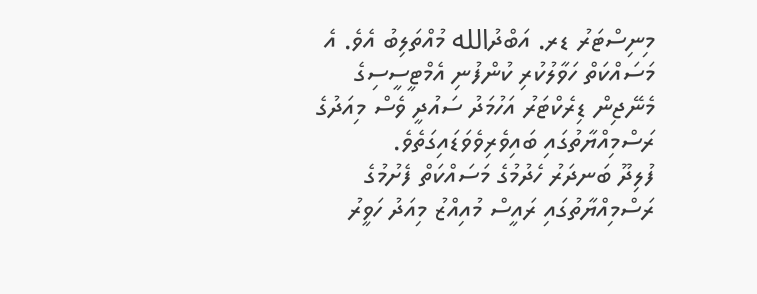މިނިސްޓަރު ޑރ. އަބްދުالله މުއްތަލިބު އެވެ. އެ މަސައްކަތް ހަވާލުކުރި ކުންފުނި އެމްޓީސީސިގެ މެނޭޖިން ޑިރެކްޓަރު އަހުމަދު ސައުދީ ވެސް މިއަދުގެ ރަސްމިއްޔާތުގައި ބައިވެރިވެވަޑައިގަތެވެ.
ފުލިދޫ ބަނދަރު ހެދުމުގެ މަސައްކަތް ފެށުމުގެ ރަސްމިއްޔާތުގައި ރައީސް މުއިއްޒު މިއަދު ހަވީރު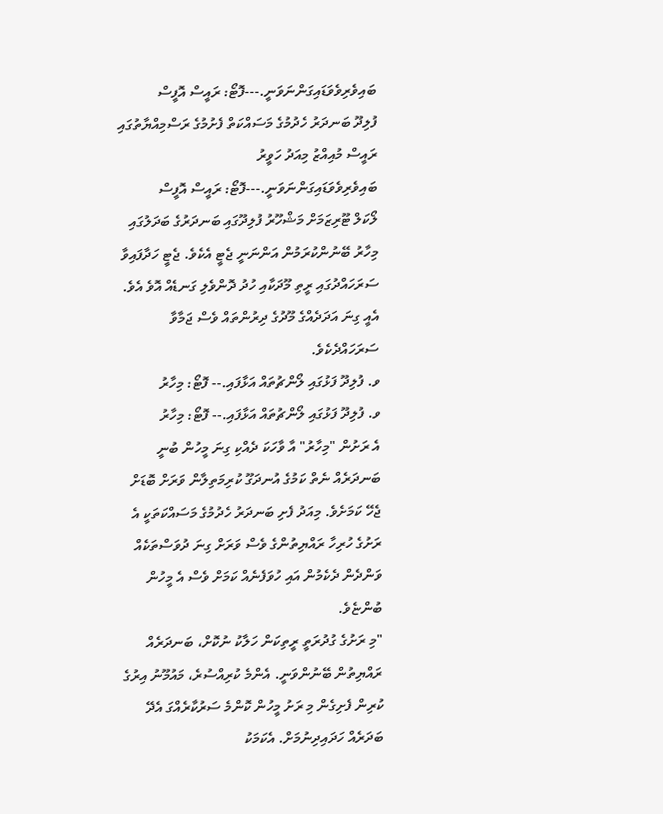ބައިވެރިވެވަޑައިގަންނަވަނީ.---ފޮޓޯ: ރައީސް އޮފީސް
ފުލިދޫ ބަނދަރު ހެދުމުގެ މަސައްކަތް ފެށުމުގެ ރަސްމިއްޔާތުގައި ރައީސް މުއިއްޒު މިއަދު ހަވީރު ބައިވެރިވެވަޑައިގަންނަވަނީ.---ފޮޓޯ: ރައީސް އޮފީސް
ލޯކަލް ޓޫރިޒަމަށް މަޝްހޫރު ފުލިދޫގައި ބަނދަރުގެ ބަދަލުގައި މިހާރު ބޭނުންކުރަމުން އަންނަނީ ޖެޓީ އެކެވެ. ޖެޓީ ހަދާފައިވާ ސަރަހައްދުގައި ރީތި މޫދަކާއި ހުދު ދޮންވެލި ގަނޑެއް އޮވެ އެވެ. އެއީ ގިނަ އަދަދެއްގެ މޫދުގެ ދިރުންތައް ވެސް ޖަމާވާ ސަރަހައްދެކެވެ.
ވ. ފުލިދޫ ފަޅުގައި ލޯންޗުތައް އަޅާފައި.-- ފޮޓޯ: މިހާރު
ވ. ފުލިދޫ ފަޅުގައި ލޯންޗުތައް އަޅާފައި.-- ފޮޓޯ: މިހާރު
އެ ރަށުން "މިހާރު" އާ ވާހަކަ ދެއްކި ގިނަ މީހުން ބުނީ ބަނދަރެއް ނެތް ކަމުގެ އުނދަގޫ ކުރިމަތިލާން ވަރަށް ބޮޑަށް ޖެހޭ ކަމަށެވެ. މިއަދު ފެށި ބަނދަރު ހެދުމުގެ މަސައްކަތަކީ އެ ރަށުގެ ހުރިހާ ރައްޔިތުންގެ ވެސް ވަރަށް ގިނަ ދުވަސްތަކެއް ވަންދެން ދެކެމުން އައި ހުވަފެނެއް ކަމަށް ވެސް އެ މީހުން ބުންޏެވެ.
"މި ރަށުގެ ގުދުރަތީ ރީތިކަން ހަލާކު ނުކޮށް، ބަނދަރެއް ރައްޔިތުން ބޭނުންވަނީ. އެންމެ ކުރިއްސުރެ، މައުމޫނު އިރުގެ ކުރިން ފެށިގެން މި ރަށު މީހުން ކޮންމެ ސަރުކާރެއްގަ އެދޭ ބަދަރެއް ހަދައިދިނުމަށް. އެކަމަކު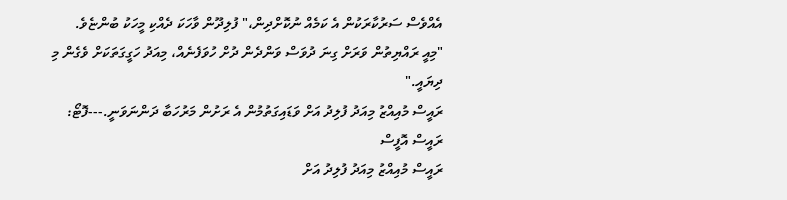އެއްވެސް ސަރުކާރަކުން އެ ކަމެއް ނުކޮށްދިން،" ފުލިދޫން ވާހަކަ ދެއްކި މީހަކު ބުންޏެވެ.
"މިއީ ރައްޔިތުން ވަރަށް ގިނަ ދުވަސް ވަންދެން ދުށް ހުވަފެނެއް، މިއަދު ހަގީގަތަކަށް ވެގެން މި ދިޔައީ."
ރައީސް މުއިއްޒު މިއަދު ފުލިދު އަށް ވަޑައިގަތުމުން އެ ރަށުން މަރުހަބާ ދަންނަވަނީ.---ފޮޓޯ: ރައީސް އޮފީސް
ރައީސް މުއިއްޒު މިއަދު ފުލިދު އަށް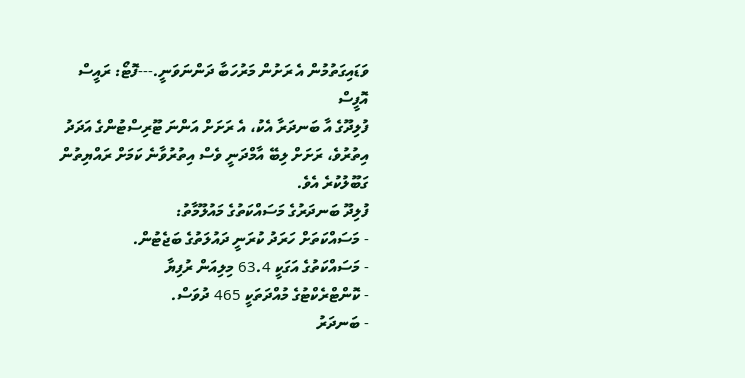ވަޑައިގަތުމުން އެ ރަށުން މަރުހަބާ ދަންނަވަނީ.---ފޮޓޯ: ރައީސް އޮފީސް
ފުލިދޫގެ އާ ބަނދަރާ އެކު، އެ ރަށަށް އަންނަ ޓޫރިސްޓުންގެ އަދަދު އިތުރުވެ، ރަށަށް ލިބޭ އާމްދަނީ ވެސް އިތުރުވާނެ ކަމަށް ރައްޔިތުން ގަބޫލުކުރެ އެވެ.
ފުލިދޫ ބަނދަރުގެ މަސައްކަތުގެ މައުލޫމާތު:
- މަސައްކަތަށް ހަރަދު ކުރަނީ ދައުލަތުގެ ބަޖެޓުން.
- މަސައްކަތުގެ އަގަކީ 63.4 މިލިއަން ރުފިޔާ
- ކޮންޓްރެކްޓުގެ މުއްދަތަކީ 465 ދުވަސް.
- ބަނދަރު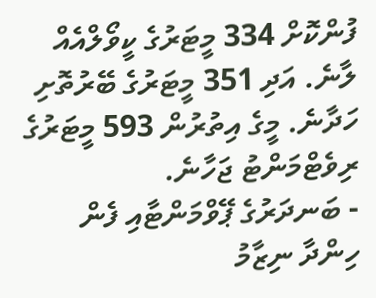ފުންކޮށް 334 މީޓަރުގެ ކީވޯލްއެއް ލާނެ. އަދި 351 މީޓަރުގެ ބޭރުތޮށި ހަދާނެ. މީގެ އިތުރުން 593 މީޓަރުގެ ރިވެޓްމަންޓު ޖަހާނެ.
- ބަނދަރުގެ ޕޭވްމަންޓާއި ފެން ހިންދާ ނިޒާމު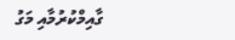ގާއިމްކުރުމާއި މަގު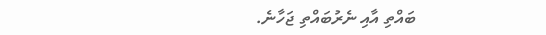ބައްތި އާއި ނެރުބައްތި ޖަހާނެ.